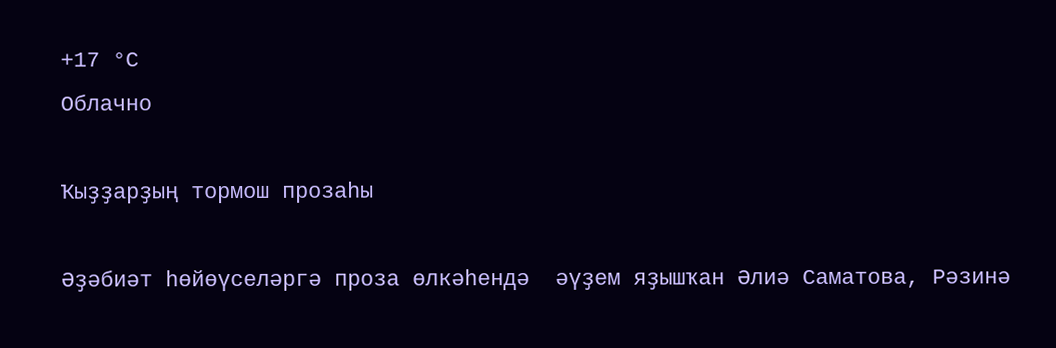+17 °С
Облачно

Ҡыҙҙарҙың тормош прозаһы

Әҙәбиәт һөйөүселәргә проза өлкәһендә  әүҙем яҙышҡан Әлиә Саматова, Рәзинә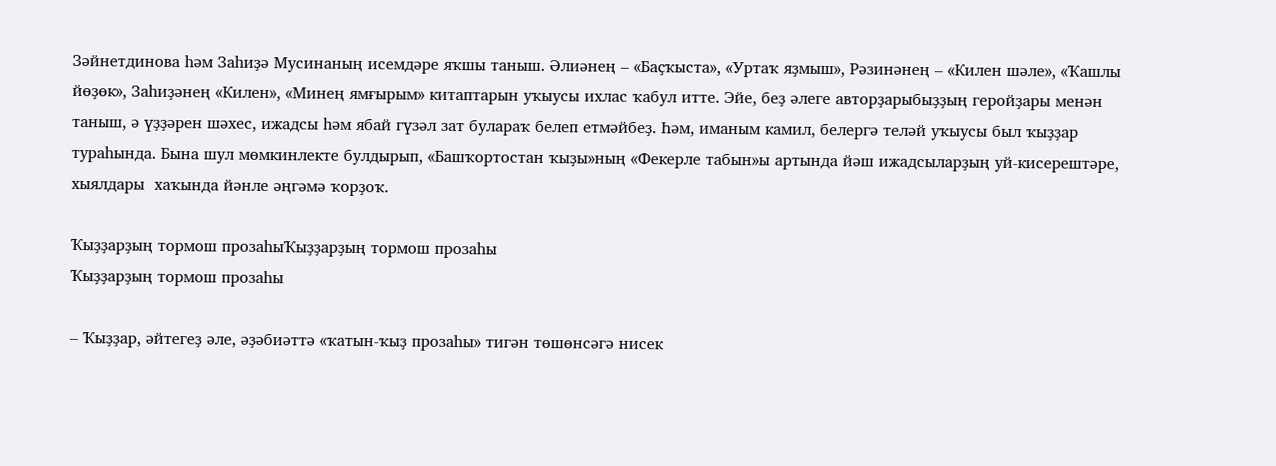Зәйнетдинова һәм Заһиҙә Мусинаның исемдәре яҡшы таныш. Әлиәнең – «Баҫҡыста», «Уртаҡ яҙмыш», Рәзинәнең – «Килен шәле», «Ҡашлы йөҙөк», Заһиҙәнең «Килен», «Минең ямғырым» китаптарын уҡыусы ихлас ҡабул итте. Эйе, беҙ әлеге авторҙарыбыҙҙың геройҙары менән таныш, ә үҙҙәрен шәхес, ижадсы һәм ябай гүзәл зат булараҡ белеп етмәйбеҙ. Һәм, иманым камил, белергә теләй уҡыусы был ҡыҙҙар тураһында. Бына шул мөмкинлекте булдырып, «Башҡортостан ҡыҙы»ның «Фекерле табын»ы артында йәш ижадсыларҙың уй-кисерештәре, хыялдары  хаҡында йәнле әңгәмә ҡорҙоҡ.

Ҡыҙҙарҙың тормош прозаһыҠыҙҙарҙың тормош прозаһы
Ҡыҙҙарҙың тормош прозаһы

– Ҡыҙҙар, әйтегеҙ әле, әҙәбиәттә «ҡатын-ҡыҙ прозаһы» тигән төшөнсәгә нисек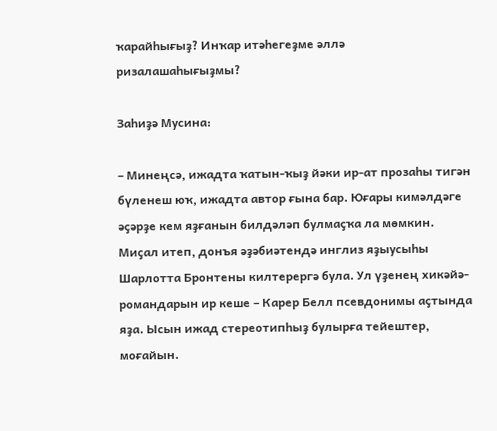ҡарайһығыҙ? Инҡар итәһегеҙме әллә ризалашаһығыҙмы?

Заһиҙә Мусина:

– Минеңсә, ижадта ҡатын-ҡыҙ йәки ир-ат прозаһы тигән бүленеш юҡ, ижадта автор ғына бар. Юғары кимәлдәге әҫәрҙе кем яҙғанын билдәләп булмаҫҡа ла мөмкин. Миҫал итеп, донъя әҙәбиәтендә инглиз яҙыусыһы Шарлотта Бронтены килтерергә була. Ул үҙенең хикәйә-романдарын ир кеше – Карер Белл псевдонимы аҫтында яҙа. Ысын ижад стереотипһыҙ булырға тейештер, моғайын.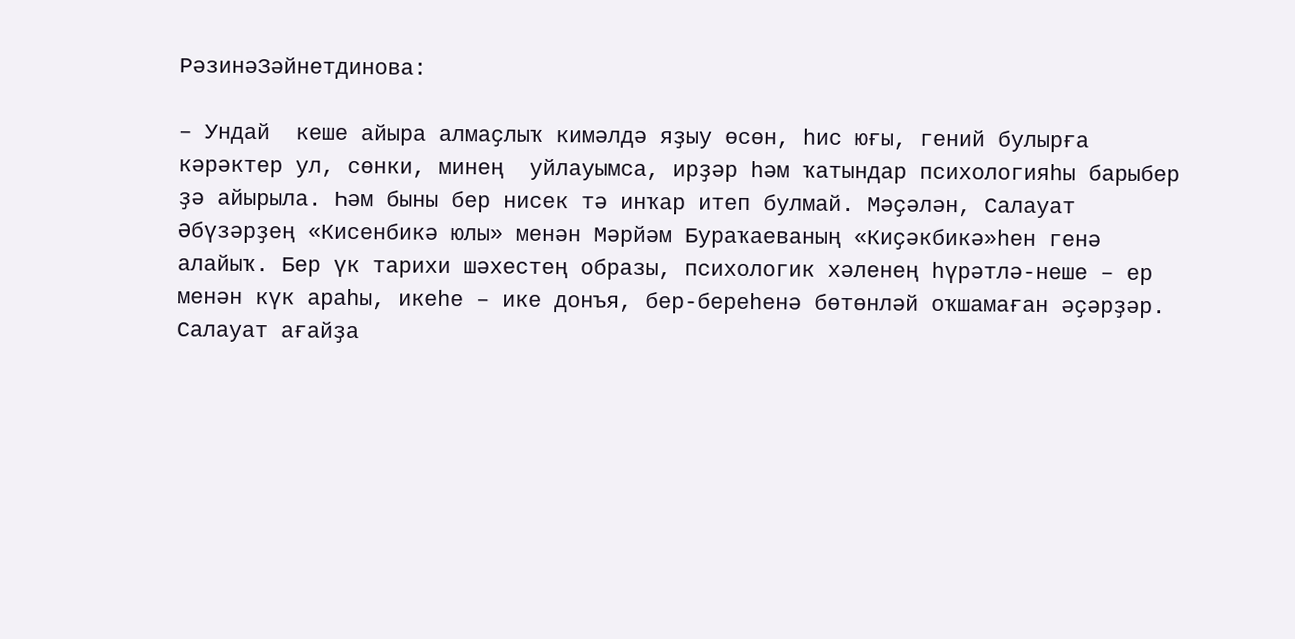РәзинәЗәйнетдинова:

– Ундай  кеше айыра алмаҫлыҡ кимәлдә яҙыу өсөн, һис юғы, гений булырға кәрәктер ул, сөнки, минең  уйлауымса, ирҙәр һәм ҡатындар психологияһы барыбер ҙә айырыла. Һәм быны бер нисек тә инҡар итеп булмай. Мәҫәлән, Салауат Әбүзәрҙең «Кисенбикә юлы» менән Мәрйәм Бураҡаеваның «Киҫәкбикә»һен генә алайыҡ. Бер үк тарихи шәхестең образы, психологик хәленең һүрәтлә-неше – ер менән күк араһы, икеһе – ике донъя, бер-береһенә бөтөнләй оҡшамаған әҫәрҙәр. Салауат ағайҙа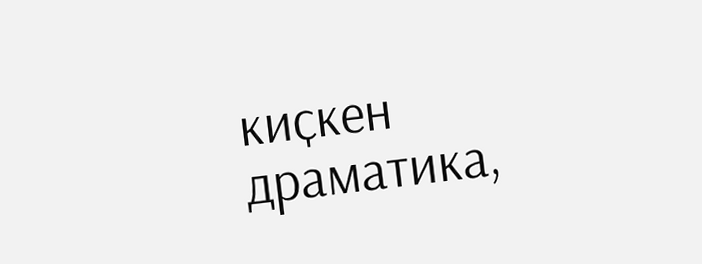киҫкен драматика,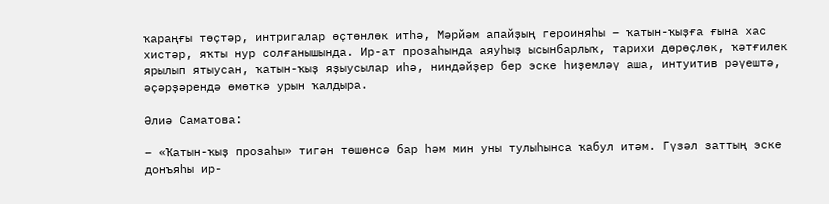ҡараңғы төҫтәр, интригалар өҫтөнлөк итһә, Мәрйәм апайҙың героиняһы – ҡатын-ҡыҙға ғына хас хистәр, яҡты нур солғанышында. Ир-ат прозаһында аяуһыҙ ысынбарлыҡ, тарихи дөрөҫлөк, ҡәтғилек ярылып ятыусан, ҡатын-ҡыҙ яҙыусылар иһә, ниндәйҙер бер эске һиҙемләү аша, интуитив рәүештә, әҫәрҙәрендә өмөткә урын ҡалдыра.

Әлиә Саматова:

– «Ҡатын-ҡыҙ прозаһы» тигән төшөнсә бар һәм мин уны тулыһынса ҡабул итәм. Гүзәл заттың эске донъяһы ир-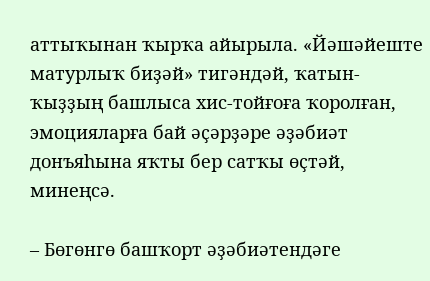аттыҡынан ҡырҡа айырыла. «Йәшәйеште матурлыҡ биҙәй» тигәндәй, ҡатын-ҡыҙҙың башлыса хис-тойғоға ҡоролған, эмоцияларға бай әҫәрҙәре әҙәбиәт донъяһына яҡты бер сатҡы өҫтәй, минеңсә.

– Бөгөнгө башҡорт әҙәбиәтендәге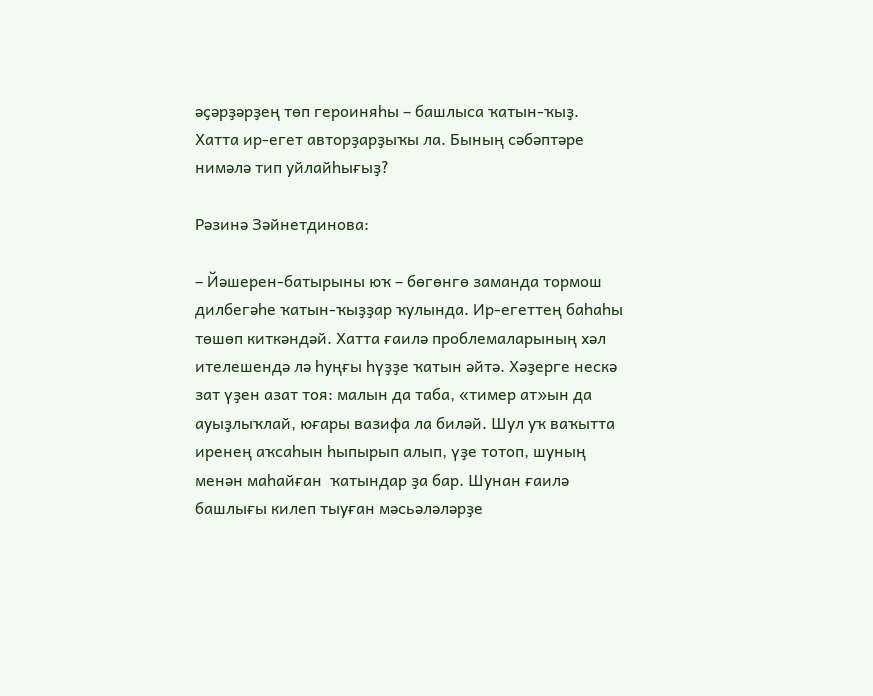әҫәрҙәрҙең төп героиняһы – башлыса ҡатын-ҡыҙ. Хатта ир-егет авторҙарҙыҡы ла. Бының сәбәптәре нимәлә тип уйлайһығыҙ?

Рәзинә Зәйнетдинова:

– Йәшерен-батырыны юҡ – бөгөнгө заманда тормош дилбегәһе ҡатын-ҡыҙҙар ҡулында. Ир-егеттең баһаһы төшөп киткәндәй. Хатта ғаилә проблемаларының хәл ителешендә лә һуңғы һүҙҙе ҡатын әйтә. Хәҙерге нескә зат үҙен азат тоя: малын да таба, «тимер ат»ын да ауыҙлыҡлай, юғары вазифа ла биләй. Шул уҡ ваҡытта иренең аҡсаһын һыпырып алып, үҙе тотоп, шуның менән маһайған  ҡатындар ҙа бар. Шунан ғаилә башлығы килеп тыуған мәсьәләләрҙе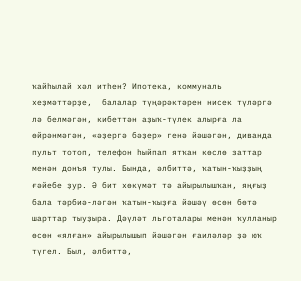ҡайһылай хәл итһен? Ипотека, коммуналь хеҙмәттәрҙе,  балалар түңәрәктәрен нисек түләргә лә белмәгән, кибеттән аҙыҡ-түлек алырға ла өйрәнмәгән, «әҙергә бәҙер» генә йәшәгән, диванда пульт тотоп, телефон һыйпап ятҡан көслө заттар менән донъя тулы. Бында, әлбиттә, ҡатын-ҡыҙҙың ғәйебе ҙур. Ә бит хөкүмәт тә айырылышҡан, яңғыҙ бала тәрбиә-ләгән ҡатын-ҡыҙға йәшәү өсөн бөтә шарттар тыуҙыра. Дәүләт льготалары менән ҡулланыр өсөн «ялған» айырылышып йәшәгән ғаиләләр ҙә юҡ түгел. Был, әлбиттә,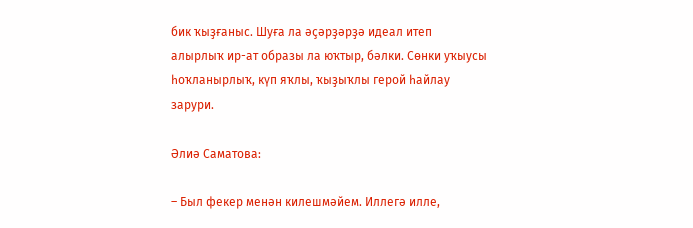бик ҡыҙғаныс. Шуға ла әҫәрҙәрҙә идеал итеп алырлыҡ ир-ат образы ла юҡтыр, бәлки. Сөнки уҡыусы һоҡланырлыҡ, күп яҡлы, ҡыҙыҡлы герой һайлау зарури.

Әлиә Саматова:

– Был фекер менән килешмәйем. Иллегә илле,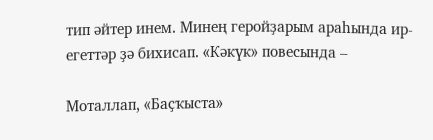тип әйтер инем. Минең геройҙарым араһында ир-егеттәр ҙә бихисап. «Кәкүк» повесында –

Моталлап, «Баҫҡыста»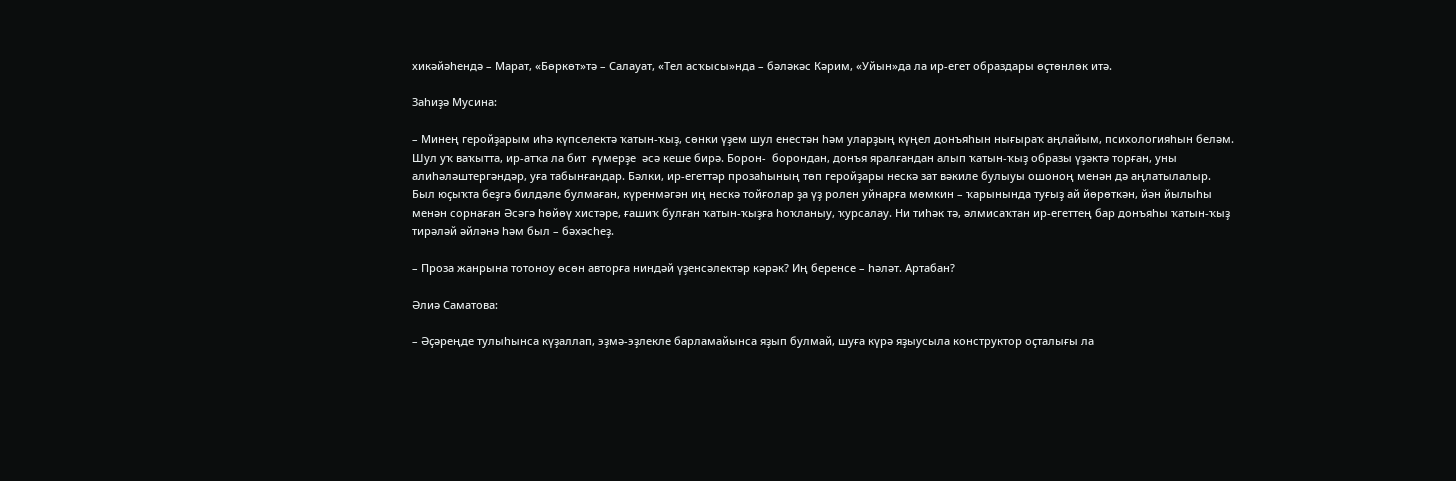хикәйәһендә – Марат, «Бөркөт»тә – Салауат, «Тел асҡысы»нда – бәләкәс Кәрим, «Уйын»да ла ир-егет образдары өҫтөнлөк итә.

Заһиҙә Мусина:

– Минең геройҙарым иһә күпселектә ҡатын-ҡыҙ, сөнки үҙем шул енестән һәм уларҙың күңел донъяһын нығыраҡ аңлайым, психологияһын беләм. Шул уҡ ваҡытта, ир-атҡа ла бит  ғүмерҙе  әсә кеше бирә. Борон-  борондан, донъя яралғандан алып ҡатын-ҡыҙ образы үҙәктә торған, уны алиһәләштергәндәр, уға табынғандар. Бәлки, ир-егеттәр прозаһының төп геройҙары нескә зат вәкиле булыуы ошоноң менән дә аңлатылалыр. Был юҫыҡта беҙгә билдәле булмаған, күренмәгән иң нескә тойғолар ҙа үҙ ролен уйнарға мөмкин – ҡарынында туғыҙ ай йөрөткән, йән йылыһы менән сорнаған Әсәгә һөйөү хистәре, ғашиҡ булған ҡатын-ҡыҙға һоҡланыу, ҡурсалау. Ни тиһәк тә, әлмисаҡтан ир-егеттең бар донъяһы ҡатын-ҡыҙ тирәләй әйләнә һәм был – бәхәсһеҙ.

– Проза жанрына тотоноу өсөн авторға ниндәй үҙенсәлектәр кәрәк? Иң беренсе – һәләт. Артабан?

Әлиә Саматова:

– Әҫәреңде тулыһынса күҙаллап, эҙмә-эҙлекле барламайынса яҙып булмай, шуға күрә яҙыусыла конструктор оҫталығы ла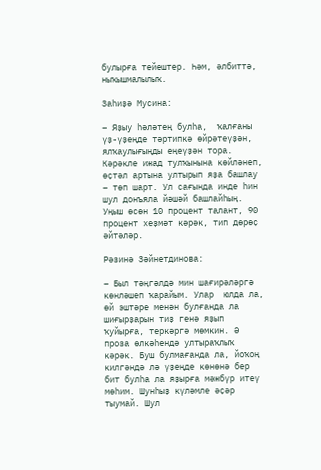булырға тейештер. Һәм, әлбиттә, ныҡышмалылыҡ.

Заһиҙә Мусина:

– Яҙыу һәләтең булһа,  ҡалғаны  үҙ-үҙеңде тәртипкә өйрәтеүҙән, ялҡаулығыңды еңеүҙән тора. Кәрәкле ижад тулҡынына көйләнеп, өҫтәл артына ултырып яҙа башлау – төп шарт. Ул сағында инде һин шул донъяла йәшәй башлайһың.  Уңыш өсөн 10 процент талант, 90 процент хеҙмәт кәрәк, тип дөрөҫ әйтәләр.

Рәзинә Зәйнетдинова:

– Был тәңгәлдә мин шағирәләргә көнләшеп ҡарайым. Улар  юлда ла, өй эштәре менән булғанда ла  шиғырҙарын тиҙ генә яҙып ҡуйырға, теркәргә мөмкин. Ә проза өлкәһендә ултыраҡлыҡ кәрәк. Буш булмағанда ла, йоҡоң килгәндә лә үҙеңде көнөнә бер бит булһа ла яҙырға мәжбүр итеү мөһим. Шунһыҙ күләмле әҫәр тыумай. Шул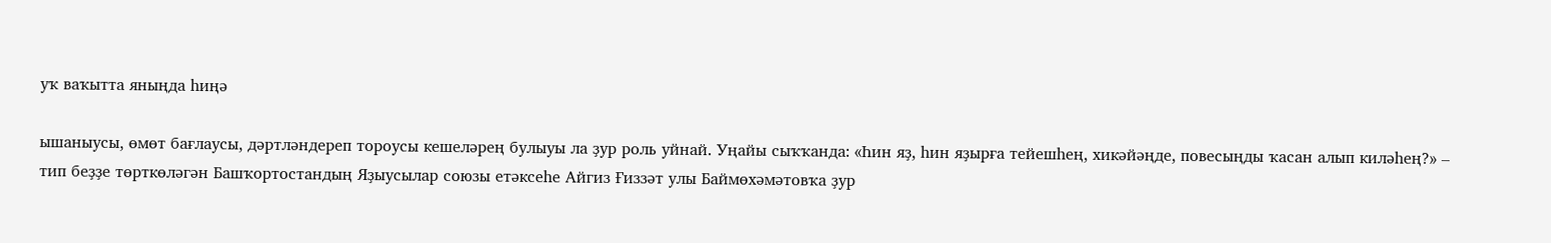уҡ ваҡытта яныңда һиңә

ышаныусы, өмөт бағлаусы, дәртләндереп тороусы кешеләрең булыуы ла ҙур роль уйнай. Уңайы сыҡҡанда: «Һин яҙ, һин яҙырға тейешһең, хикәйәңде, повесыңды ҡасан алып киләһең?» – тип беҙҙе төрткөләгән Башҡортостандың Яҙыусылар союзы етәксеһе Айгиз Ғиззәт улы Баймөхәмәтовҡа ҙур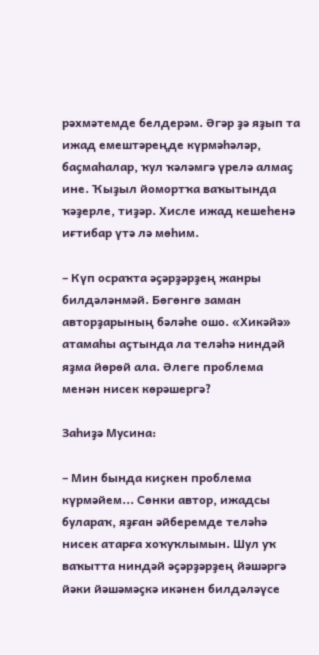рәхмәтемде белдерәм. Әгәр ҙә яҙып та ижад емештәреңде күрмәһәләр, баҫмаһалар, ҡул ҡәләмгә үрелә алмаҫ ине. Ҡыҙыл йомортҡа ваҡытында ҡәҙерле, тиҙәр. Хисле ижад кешеһенә иғтибар үтә лә мөһим.

– Күп осраҡта әҫәрҙәрҙең жанры билдәләнмәй. Бөгөнгө заман авторҙарының бәләһе ошо. «Хикәйә» атамаһы аҫтында ла теләһә ниндәй яҙма йөрөй ала. Әлеге проблема менән нисек көрәшергә?

Заһиҙә Мусина:

– Мин бында киҫкен проблема күрмәйем... Сөнки автор, ижадсы булараҡ, яҙған әйберемде теләһә нисек атарға хоҡуҡлымын. Шул уҡ ваҡытта ниндәй әҫәрҙәрҙең йәшәргә йәки йәшәмәҫкә икәнен билдәләүсе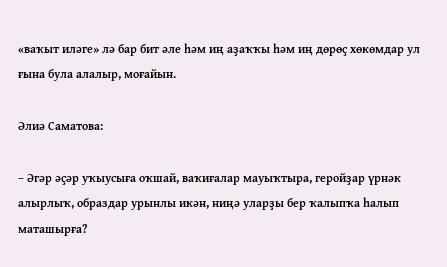«ваҡыт иләге» лә бар бит әле һәм иң аҙаҡҡы һәм иң дөрөҫ хөкөмдар ул ғына була алалыр, моғайын.

Әлиә Саматова:

– Әгәр әҫәр уҡыусыға оҡшай, ваҡиғалар мауыҡтыра, геройҙар үрнәк алырлыҡ, образдар урынлы икән, ниңә уларҙы бер ҡалыпҡа һалып маташырға?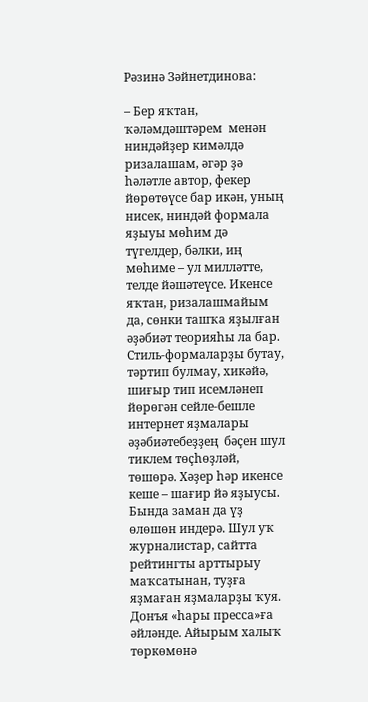Рәзинә Зәйнетдинова:

– Бер яҡтан, ҡәләмдәштәрем  менән ниндәйҙер кимәлдә ризалашам, әгәр ҙә һәләтле автор, фекер йөрөтөүсе бар икән, уның нисек, ниндәй формала яҙыуы мөһим дә түгелдер, бәлки, иң мөһиме – ул милләтте, телде йәшәтеүсе. Икенсе яҡтан, ризалашмайым да, сөнки ташҡа яҙылған әҙәбиәт теорияһы ла бар. Стиль-формаларҙы бутау, тәртип булмау, хикәйә, шиғыр тип исемләнеп йөрөгән сейле-бешле интернет яҙмалары әҙәбиәтебеҙҙең  бәҫен шул тиклем төҫһөҙләй, төшөрә. Хәҙер һәр икенсе кеше – шағир йә яҙыусы. Бында заман да үҙ өлөшөн индерә. Шул уҡ журналистар, сайтта рейтингты арттырыу маҡсатынан, туҙға яҙмаған яҙмаларҙы ҡуя. Донъя «һары пресса»ға әйләнде. Айырым халыҡ төркөмөнә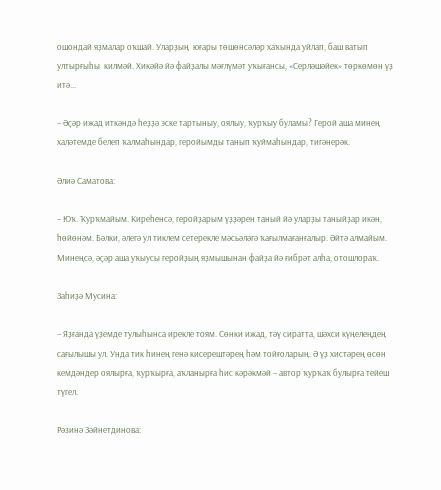ошондай яҙмалар оҡшай. Уларҙың  юғары төшөнсәләр хаҡында уйлап, баш ватып ултырғыһы  килмәй. Хикәйә йә файҙалы мәғлүмәт уҡығансы, «Серләшәйек» төркөмөн үҙ итә...

– Әҫәр ижад иткәндә һеҙҙә эске тартыныу, оялыу, ҡурҡыу буламы? Герой аша минең халәтемде белеп ҡалмаһындар, геройымды танып ҡуймаһындар, тигәнерәк.

Әлиә Саматова:

– Юҡ. Ҡурҡмайым. Киреһенсә, геройҙарым үҙҙәрен таный йә уларҙы таныйҙар икән, һөйөнәм. Бәлки, әлегә ул тиклем сетерекле мәсьәләгә ҡағылмағанғалыр. Әйтә алмайым. Минеңсә, әҫәр аша уҡыусы геройҙың яҙмышынан файҙа йә ғибрәт алһа, отошлораҡ.

Заһиҙә Мусина:

– Яҙғанда үҙемде тулыһынса ирекле тоям. Сөнки ижад, тәү сиратта, шәхси күңелеңдең сағылышы ул. Унда тик һинең генә кисерештәрең һәм тойғоларың. Ә үҙ хистәрең өсөн кемдәндер оялырға, ҡурҡырға, аҡланырға һис кәрәкмәй – автор ҡурҡаҡ булырға тейеш түгел.

Рәзинә Зәйнетдинова: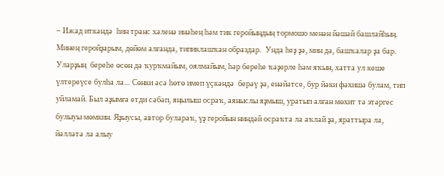– Ижад иткәндә  һин транс хәленә инәһең һәм тик геройыңдың тормошо менән йәшәй башлайһың. Минең геройҙарым, дөйөм алғанда, типиклашҡан образдар.  Унда һеҙ ҙә, мин дә, башҡалар ҙа бар. Уларҙың  береһе өсөн дә ҡурҡмайым, оялмайым, һәр береһе ҡәҙерле һәм яҡын, хатта ул кеше үлтереүсе булһа ла... Сөнки әсә һөтө имеп үҫкәндә  берәү ҙә, енәйәтсе, бур йәки фәхишә булам, тип уйламай. Был аҙымға етди сәбәп, яңылыш осраҡ, аяныслы яҙмыш, уратып алған мөхит тә этәргес булыуы мөмкин. Яҙыусы, автор булараҡ, үҙ геройын ниндәй осраҡта ла аҡлай ҙа, яраттыра ла, йәлләтә лә алыу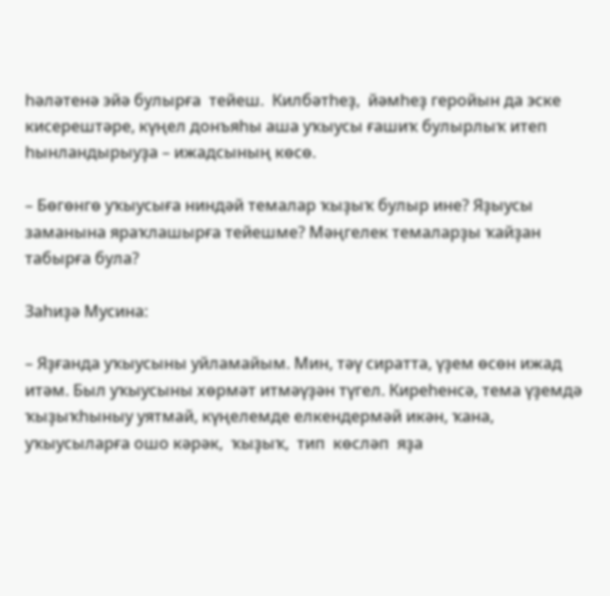һәләтенә эйә булырға  тейеш.  Килбәтһеҙ,  йәмһеҙ геройын да эске кисерештәре, күңел донъяһы аша уҡыусы ғашиҡ булырлыҡ итеп һынландырыуҙа – ижадсының көсө.

– Бөгөнгө уҡыусыға ниндәй темалар ҡыҙыҡ булыр ине? Яҙыусы заманына яраҡлашырға тейешме? Мәңгелек темаларҙы ҡайҙан табырға була?

Заһиҙә Мусина:

– Яҙғанда уҡыусыны уйламайым. Мин, тәү сиратта, үҙем өсөн ижад итәм. Был уҡыусыны хөрмәт итмәүҙән түгел. Киреһенсә, тема үҙемдә ҡыҙыҡһыныу уятмай, күңелемде елкендермәй икән, ҡана, уҡыусыларға ошо кәрәк,  ҡыҙыҡ,  тип  көсләп  яҙа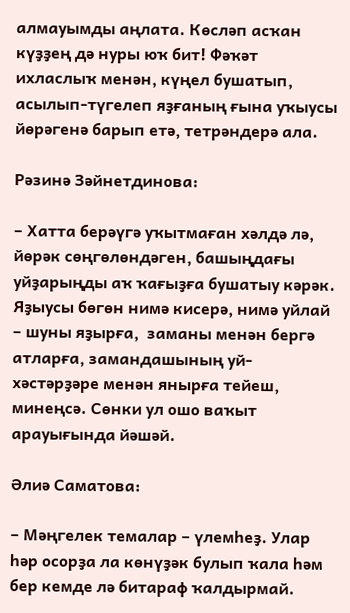алмауымды аңлата. Көсләп асҡан күҙҙең дә нуры юҡ бит! Фәҡәт ихласлыҡ менән, күңел бушатып, асылып-түгелеп яҙғаның ғына уҡыусы йөрәгенә барып етә, тетрәндерә ала.

Рәзинә Зәйнетдинова:

– Хатта берәүгә уҡытмаған хәлдә лә, йөрәк сөңгөлөндәген, башыңдағы уйҙарыңды аҡ ҡағыҙға бушатыу кәрәк. Яҙыусы бөгөн нимә кисерә, нимә уйлай – шуны яҙырға,  заманы менән бергә атларға, замандашының уй-хәстәрҙәре менән янырға тейеш, минеңсә. Сөнки ул ошо ваҡыт арауығында йәшәй.

Әлиә Саматова:

– Мәңгелек темалар – үлемһеҙ. Улар һәр осорҙа ла көнүҙәк булып ҡала һәм  бер кемде лә битараф ҡалдырмай.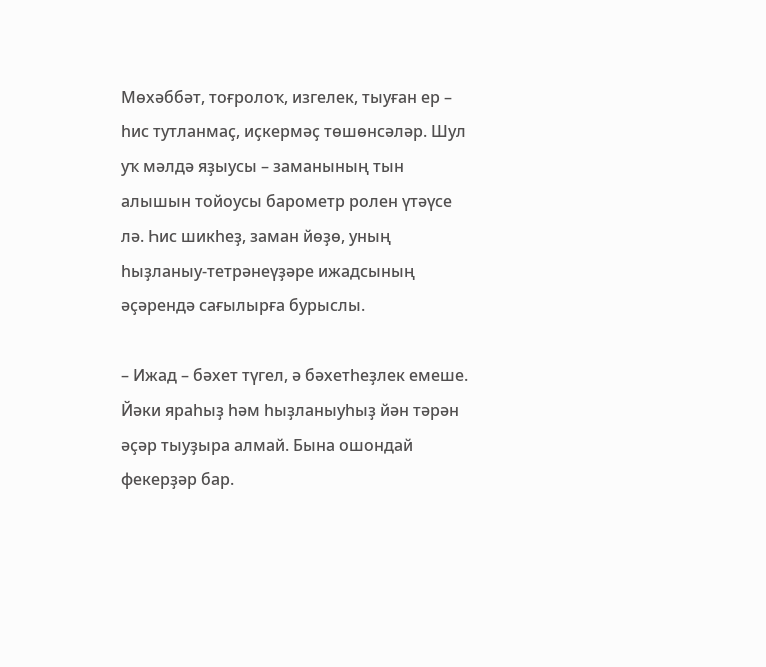Мөхәббәт, тоғролоҡ, изгелек, тыуған ер – һис тутланмаҫ, иҫкермәҫ төшөнсәләр. Шул уҡ мәлдә яҙыусы – заманының тын алышын тойоусы барометр ролен үтәүсе лә. Һис шикһеҙ, заман йөҙө, уның һыҙланыу-тетрәнеүҙәре ижадсының  әҫәрендә сағылырға бурыслы.

– Ижад – бәхет түгел, ә бәхетһеҙлек емеше. Йәки яраһыҙ һәм һыҙланыуһыҙ йән тәрән әҫәр тыуҙыра алмай. Бына ошондай фекерҙәр бар.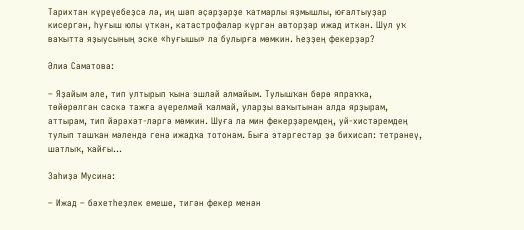Тарихтан күреүебеҙсә лә, иң шәп әҫәрҙәрҙе ҡатмарлы яҙмышлы, юғалтыуҙар кисергән, һуғыш юлы үткән, катастрофалар күргән авторҙар ижад иткән. Шул уҡ ваҡытта яҙыусының эске «һуғышы» ла булырға мөмкин. Һеҙҙең фекерҙәр?

Әлиә Саматова:

– Яҙайым әле, тип ултырып ҡына эшләй алмайым. Тулышҡан бөрө япраҡҡа, төйөрөлгән сәскә тажға әүерелмәй ҡалмай, уларҙы ваҡытынан алда ярҙырам, аттырам, тип йәрәхәт-ләргә мөмкин. Шуға ла мин фекерҙәремдең, уй-хистәремдең тулып ташҡан мәлендә генә ижадҡа тотонам. Быға этәргестәр ҙә бихисап: тетрәнеү, шатлыҡ, ҡайғы...

Заһиҙә Мусина:

– Ижад – бәхетһеҙлек емеше, тигән фекер менән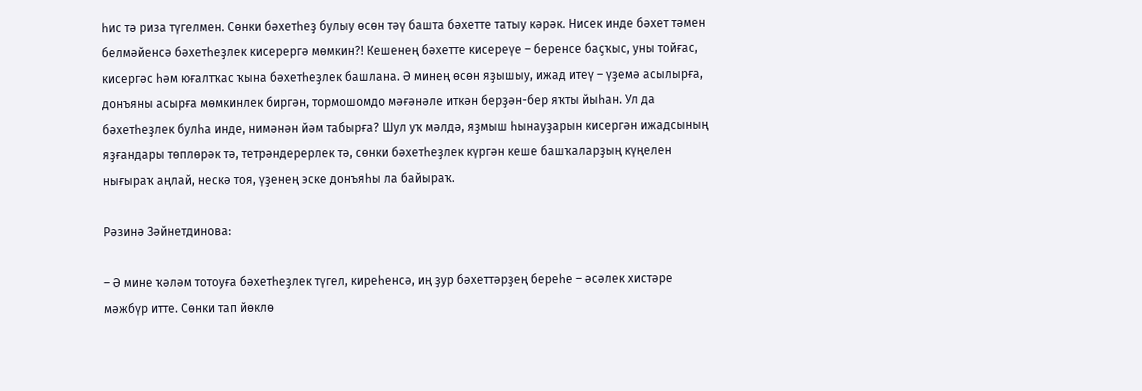һис тә риза түгелмен. Сөнки бәхетһеҙ булыу өсөн тәү башта бәхетте татыу кәрәк. Нисек инде бәхет тәмен белмәйенсә бәхетһеҙлек кисерергә мөмкин?! Кешенең бәхетте кисереүе – беренсе баҫҡыс, уны тойғас, кисергәс һәм юғалтҡас ҡына бәхетһеҙлек башлана. Ә минең өсөн яҙышыу, ижад итеү – үҙемә асылырға, донъяны асырға мөмкинлек биргән, тормошомдо мәғәнәле иткән берҙән-бер яҡты йыһан. Ул да бәхетһеҙлек булһа инде, нимәнән йәм табырға? Шул уҡ мәлдә, яҙмыш һынауҙарын кисергән ижадсының яҙғандары төплөрәк тә, тетрәндерерлек тә, сөнки бәхетһеҙлек күргән кеше башҡаларҙың күңелен нығыраҡ аңлай, нескә тоя, үҙенең эске донъяһы ла байыраҡ.

Рәзинә Зәйнетдинова:

– Ә мине ҡәләм тотоуға бәхетһеҙлек түгел, киреһенсә, иң ҙур бәхеттәрҙең береһе – әсәлек хистәре мәжбүр итте. Сөнки тап йөклө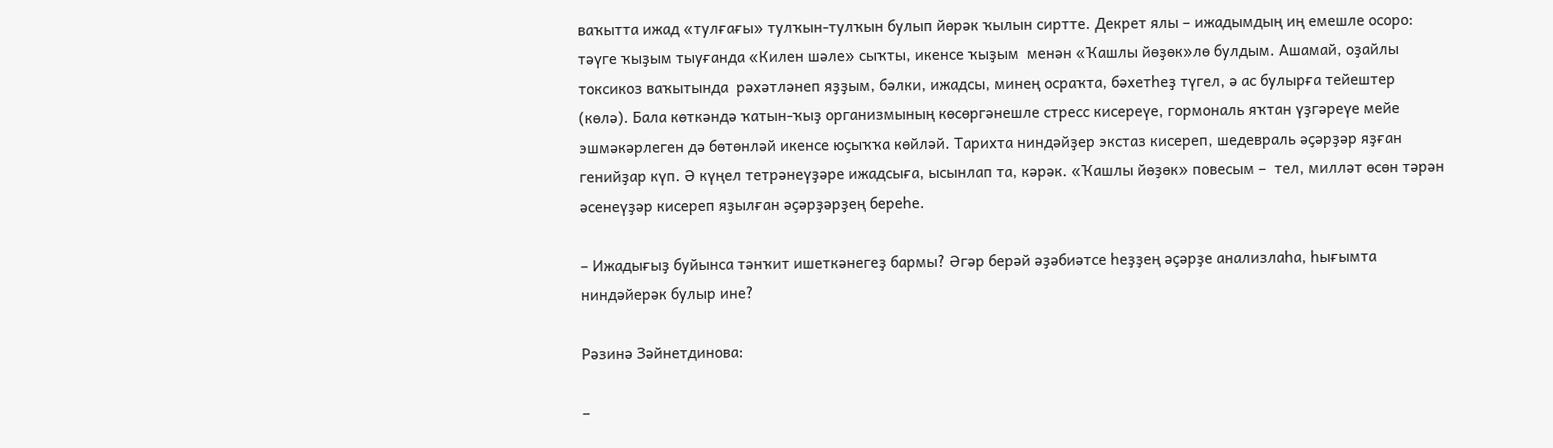ваҡытта ижад «тулғағы» тулҡын-тулҡын булып йөрәк ҡылын сиртте. Декрет ялы – ижадымдың иң емешле осоро: тәүге ҡыҙым тыуғанда «Килен шәле» сыҡты, икенсе ҡыҙым  менән «Ҡашлы йөҙөк»лө булдым. Ашамай, оҙайлы токсикоз ваҡытында  рәхәтләнеп яҙҙым, бәлки, ижадсы, минең осраҡта, бәхетһеҙ түгел, ә ас булырға тейештер (көлә). Бала көткәндә ҡатын-ҡыҙ организмының көсөргәнешле стресс кисереүе, гормональ яҡтан үҙгәреүе мейе эшмәкәрлеген дә бөтөнләй икенсе юҫыҡҡа көйләй. Тарихта ниндәйҙер экстаз кисереп, шедевраль әҫәрҙәр яҙған генийҙар күп. Ә күңел тетрәнеүҙәре ижадсыға, ысынлап та, кәрәк. «Ҡашлы йөҙөк» повесым –  тел, милләт өсөн тәрән әсенеүҙәр кисереп яҙылған әҫәрҙәрҙең береһе.

– Ижадығыҙ буйынса тәнҡит ишеткәнегеҙ бармы? Әгәр берәй әҙәбиәтсе һеҙҙең әҫәрҙе анализлаһа, һығымта ниндәйерәк булыр ине?

Рәзинә Зәйнетдинова:

–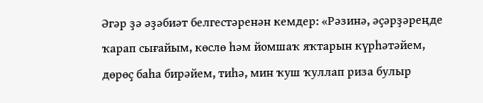Әгәр ҙә әҙәбиәт белгестәренән кемдер: «Рәзинә, әҫәрҙәреңде ҡарап сығайым, көслө һәм йомшаҡ яҡтарын күрһәтәйем, дөрөҫ баһа бирәйем, тиһә, мин ҡуш ҡуллап риза булыр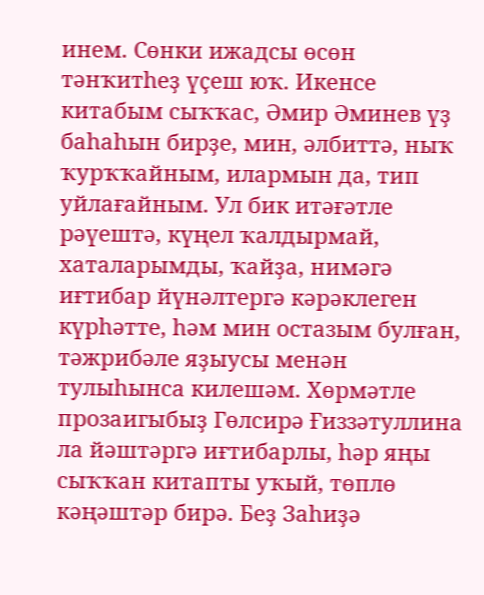инем. Сөнки ижадсы өсөн тәнҡитһеҙ үҫеш юҡ. Икенсе китабым сыҡҡас, Әмир Әминев үҙ баһаһын бирҙе, мин, әлбиттә, ныҡ ҡурҡҡайным, илармын да, тип уйлағайным. Ул бик итәғәтле рәүештә, күңел ҡалдырмай, хаталарымды, ҡайҙа, нимәгә иғтибар йүнәлтергә кәрәклеген күрһәтте, һәм мин остазым булған, тәжрибәле яҙыусы менән тулыһынса килешәм. Хөрмәтле прозаигыбыҙ Гөлсирә Ғиззәтуллина ла йәштәргә иғтибарлы, һәр яңы сыҡҡан китапты уҡый, төплө кәңәштәр бирә. Беҙ Заһиҙә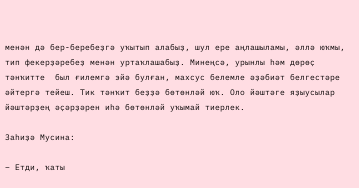менән дә бер-беребеҙгә уҡытып алабыҙ, шул ере аңлашыламы, әллә юҡмы, тип фекерҙәребеҙ менән уртаҡлашабыҙ. Минеңсә, урынлы һәм дөрөҫ тәнҡитте  был ғилемгә эйә булған, махсус белемле әҙәбиәт белгестәре әйтергә тейеш. Тик тәнҡит беҙҙә бөтөнләй юҡ. Оло йәштәге яҙыусылар йәштәрҙең әҫәрҙәрен иһә бөтөнләй уҡымай тиерлек.

Заһиҙә Мусина:

– Етди, ҡаты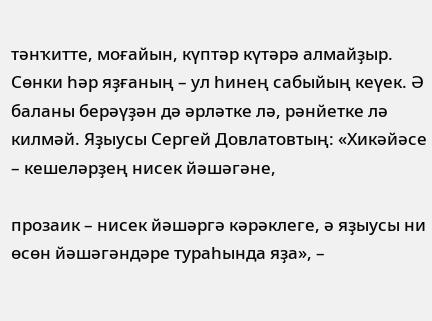тәнҡитте, моғайын, күптәр күтәрә алмайҙыр. Сөнки һәр яҙғаның – ул һинең сабыйың кеүек. Ә баланы берәүҙән дә әрләтке лә, рәнйетке лә килмәй. Яҙыусы Сергей Довлатовтың: «Хикәйәсе – кешеләрҙең нисек йәшәгәне,

прозаик – нисек йәшәргә кәрәклеге, ә яҙыусы ни өсөн йәшәгәндәре тураһында яҙа», –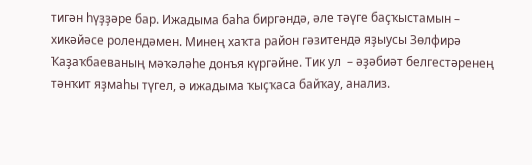тигән һүҙҙәре бар. Ижадыма баһа биргәндә, әле тәүге баҫҡыстамын – хикәйәсе ролендәмен. Минең хаҡта район гәзитендә яҙыусы Зөлфирә Ҡаҙаҡбаеваның мәҡәләһе донъя күргәйне. Тик ул  – әҙәбиәт белгестәренең тәнҡит яҙмаһы түгел, ә ижадыма ҡыҫҡаса байҡау, анализ.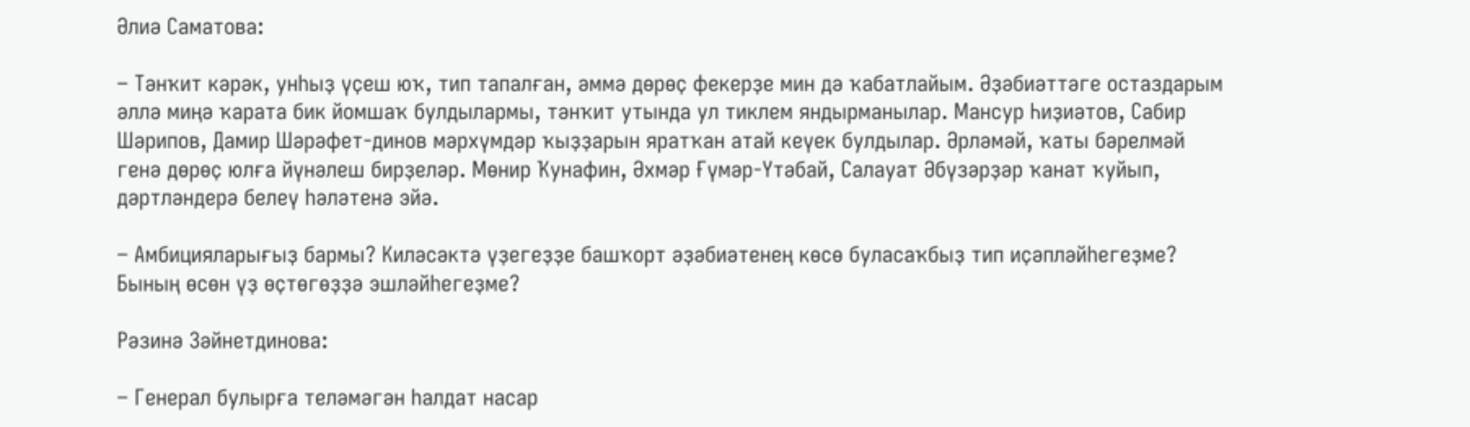Әлиә Саматова:

– Тәнҡит кәрәк, унһыҙ үҫеш юҡ, тип тапалған, әммә дөрөҫ фекерҙе мин дә ҡабатлайым. Әҙәбиәттәге остаздарым әллә миңә ҡарата бик йомшаҡ булдылармы, тәнҡит утында ул тиклем яндырманылар. Мансур Һиҙиәтов, Сабир Шәрипов, Дамир Шәрәфет-динов мәрхүмдәр ҡыҙҙарын яратҡан атай кеүек булдылар. Әрләмәй, ҡаты бәрелмәй генә дөрөҫ юлға йүнәлеш бирҙеләр. Мөнир Ҡунафин, Әхмәр Ғүмәр-Үтәбай, Салауат Әбүзәрҙәр ҡанат ҡуйып, дәртләндерә белеү һәләтенә эйә.

– Амбицияларығыҙ бармы? Киләсәктә үҙегеҙҙе башҡорт әҙәбиәтенең көсө буласаҡбыҙ тип иҫәпләйһегеҙме? Бының өсөн үҙ өҫтөгөҙҙә эшләйһегеҙме?

Рәзинә Зәйнетдинова:

– Генерал булырға теләмәгән һалдат насар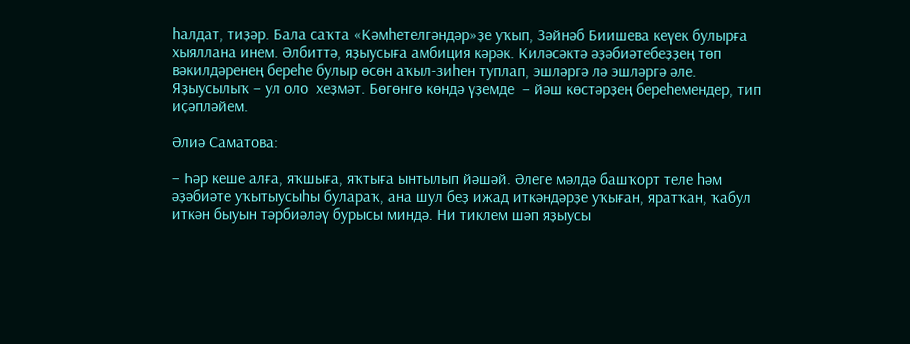һалдат, тиҙәр. Бала саҡта «Кәмһетелгәндәр»ҙе уҡып, Зәйнәб Биишева кеүек булырға хыяллана инем. Әлбиттә, яҙыусыға амбиция кәрәк. Киләсәктә әҙәбиәтебеҙҙең төп вәкилдәренең береһе булыр өсөн аҡыл-зиһен туплап, эшләргә лә эшләргә әле. Яҙыусылыҡ – ул оло  хеҙмәт. Бөгөнгө көндә үҙемде  – йәш көстәрҙең береһемендер, тип иҫәпләйем.

Әлиә Саматова:

– Һәр кеше алға, яҡшыға, яҡтыға ынтылып йәшәй. Әлеге мәлдә башҡорт теле һәм әҙәбиәте уҡытыусыһы булараҡ, ана шул беҙ ижад иткәндәрҙе уҡыған, яратҡан, ҡабул иткән быуын тәрбиәләү бурысы миндә. Ни тиклем шәп яҙыусы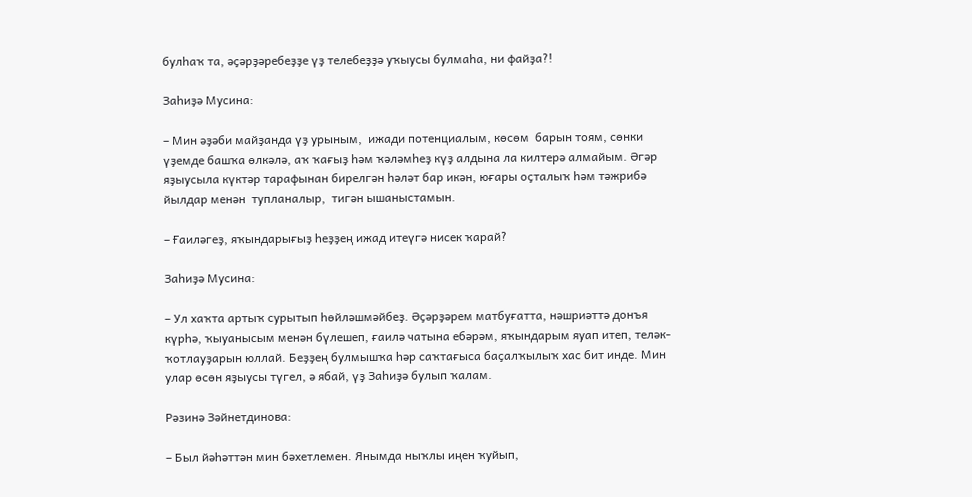булһаҡ та, әҫәрҙәребеҙҙе үҙ телебеҙҙә уҡыусы булмаһа, ни файҙа?!

Заһиҙә Мусина:

– Мин әҙәби майҙанда үҙ урыным,  ижади потенциалым, көсөм  барын тоям, сөнки үҙемде башҡа өлкәлә, аҡ ҡағыҙ һәм ҡәләмһеҙ күҙ алдына ла килтерә алмайым. Әгәр яҙыусыла күктәр тарафынан бирелгән һәләт бар икән, юғары оҫталыҡ һәм тәжрибә йылдар менән  тупланалыр,  тигән ышаныстамын.

– Ғаиләгеҙ, яҡындарығыҙ һеҙҙең ижад итеүгә нисек ҡарай?

Заһиҙә Мусина:

– Ул хаҡта артыҡ сурытып һөйләшмәйбеҙ. Әҫәрҙәрем матбуғатта, нәшриәттә донъя күрһә, ҡыуанысым менән бүлешеп, ғаилә чатына ебәрәм, яҡындарым яуап итеп, теләк-ҡотлауҙарын юллай. Беҙҙең булмышҡа һәр саҡтағыса баҫалҡылыҡ хас бит инде. Мин улар өсөн яҙыусы түгел, ә ябай, үҙ Заһиҙә булып ҡалам.

Рәзинә Зәйнетдинова:

– Был йәһәттән мин бәхетлемен. Янымда ныҡлы иңен ҡуйып,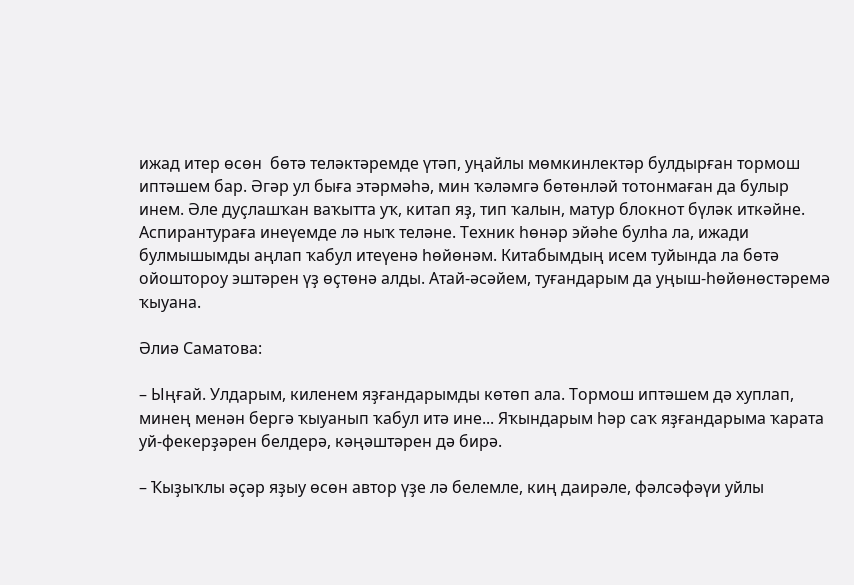ижад итер өсөн  бөтә теләктәремде үтәп, уңайлы мөмкинлектәр булдырған тормош иптәшем бар. Әгәр ул быға этәрмәһә, мин ҡәләмгә бөтөнләй тотонмаған да булыр инем. Әле дуҫлашҡан ваҡытта уҡ, китап яҙ, тип ҡалын, матур блокнот бүләк иткәйне. Аспирантураға инеүемде лә ныҡ теләне. Техник һөнәр эйәһе булһа ла, ижади булмышымды аңлап ҡабул итеүенә һөйөнәм. Китабымдың исем туйында ла бөтә ойоштороу эштәрен үҙ өҫтөнә алды. Атай-әсәйем, туғандарым да уңыш-һөйөнөстәремә ҡыуана.

Әлиә Саматова:

– Ыңғай. Улдарым, киленем яҙғандарымды көтөп ала. Тормош иптәшем дә хуплап, минең менән бергә ҡыуанып ҡабул итә ине... Яҡындарым һәр саҡ яҙғандарыма ҡарата уй-фекерҙәрен белдерә, кәңәштәрен дә бирә.

– Ҡыҙыҡлы әҫәр яҙыу өсөн автор үҙе лә белемле, киң даирәле, фәлсәфәүи уйлы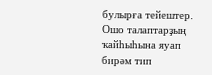булырға тейештер. Ошо талаптарҙың ҡайһыһына яуап бирәм тип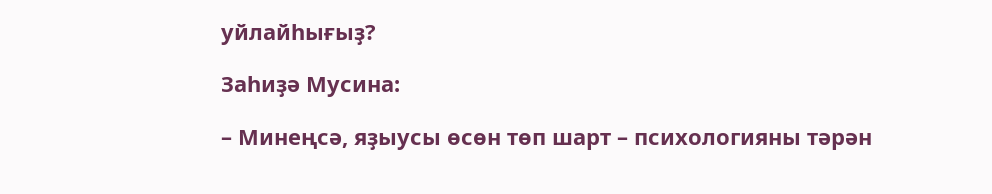уйлайһығыҙ?

Заһиҙә Мусина:

– Минеңсә, яҙыусы өсөн төп шарт – психологияны тәрән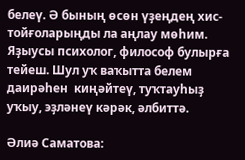белеү. Ә бының өсөн үҙеңдең хис-тойғоларыңды ла аңлау мөһим. Яҙыусы психолог, философ булырға тейеш. Шул уҡ ваҡытта белем даирәһен  киңәйтеү, туҡтауһыҙ уҡыу, эҙләнеү кәрәк, әлбиттә.

Әлиә Саматова: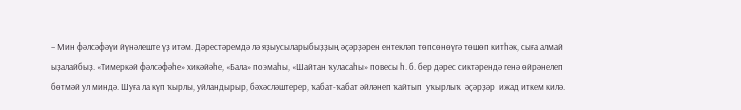– Мин фәлсәфәүи йүнәлеште үҙ итәм. Дәрестәремдә лә яҙыусыларыбыҙҙың әҫәрҙәрен ентекләп төпсөнөүгә төшөп китһәк, сыға алмай ыҙалайбыҙ. «Тимеркәй фәлсәфәһе» хикәйәһе, «Бала» поэмаһы, «Шайтан ҡуласаһы» повесы һ. б. бер дәрес сиктәрендә генә өйрәнелеп бөтмәй ул миндә. Шуға ла күп ҡырлы, уйландырыр, бәхәсләштерер, ҡабат-ҡабат әйләнеп ҡайтып  уҡырлыҡ  әҫәрҙәр  ижад иткем килә.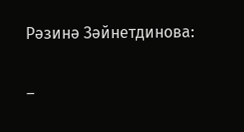Рәзинә Зәйнетдинова:

–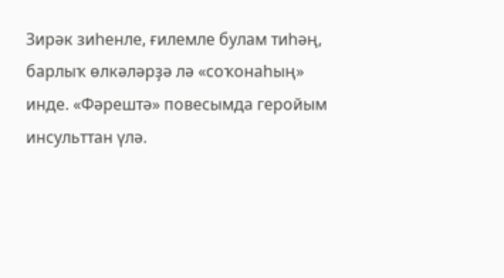Зирәк зиһенле, ғилемле булам тиһәң, барлыҡ өлкәләрҙә лә «соҡонаһың» инде. «Фәрештә» повесымда геройым инсульттан үлә.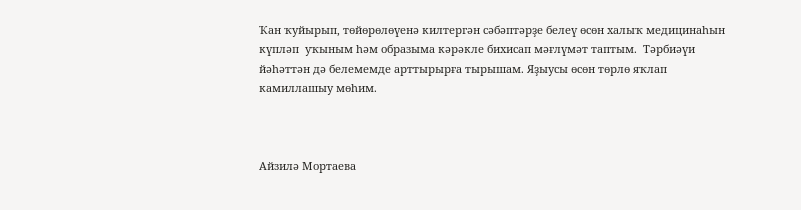Ҡан ҡуйырып, төйөрөлөүенә килтергән сәбәптәрҙе белеү өсөн халыҡ медицинаһын  күпләп  уҡыным һәм образыма кәрәкле бихисап мәғлүмәт таптым.  Тәрбиәүи йәһәттән дә белемемде арттырырға тырышам. Яҙыусы өсөн төрлө яҡлап камиллашыу мөһим.



Айзилә Мортаева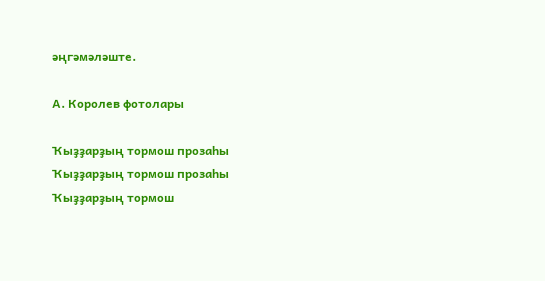әңгәмәләште.

А. Королев фотолары

Ҡыҙҙарҙың тормош прозаһы
Ҡыҙҙарҙың тормош прозаһы
Ҡыҙҙарҙың тормош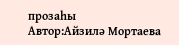прозаһы
Автор:Айзилә Мортаева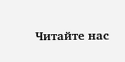Читайте нас